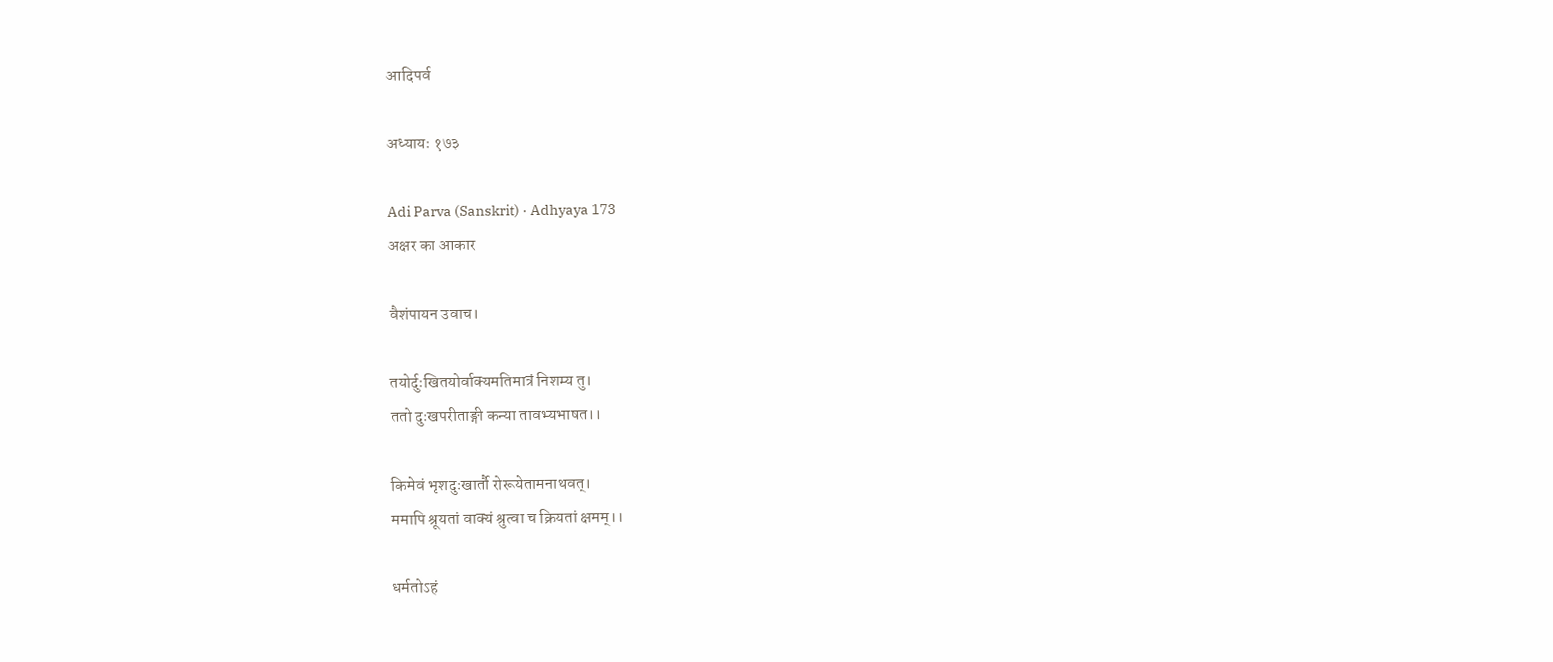आदिपर्व

अध्यायः १७३

Adi Parva (Sanskrit) · Adhyaya 173
अक्षर का आकार

वैशंपायन उवाच।

तयोर्दुःखितयोर्वाक्यमतिमात्रं निशम्य तु।
ततो दुःखपरीताङ्गी कन्या तावभ्यभाषत।।

किमेवं भृशदुःखार्तौ रोरूयेतामनाथवत्।
ममापि श्रूयतां वाक्यं श्रुत्वा च क्रियतां क्षमम्।।

धर्मतोऽहं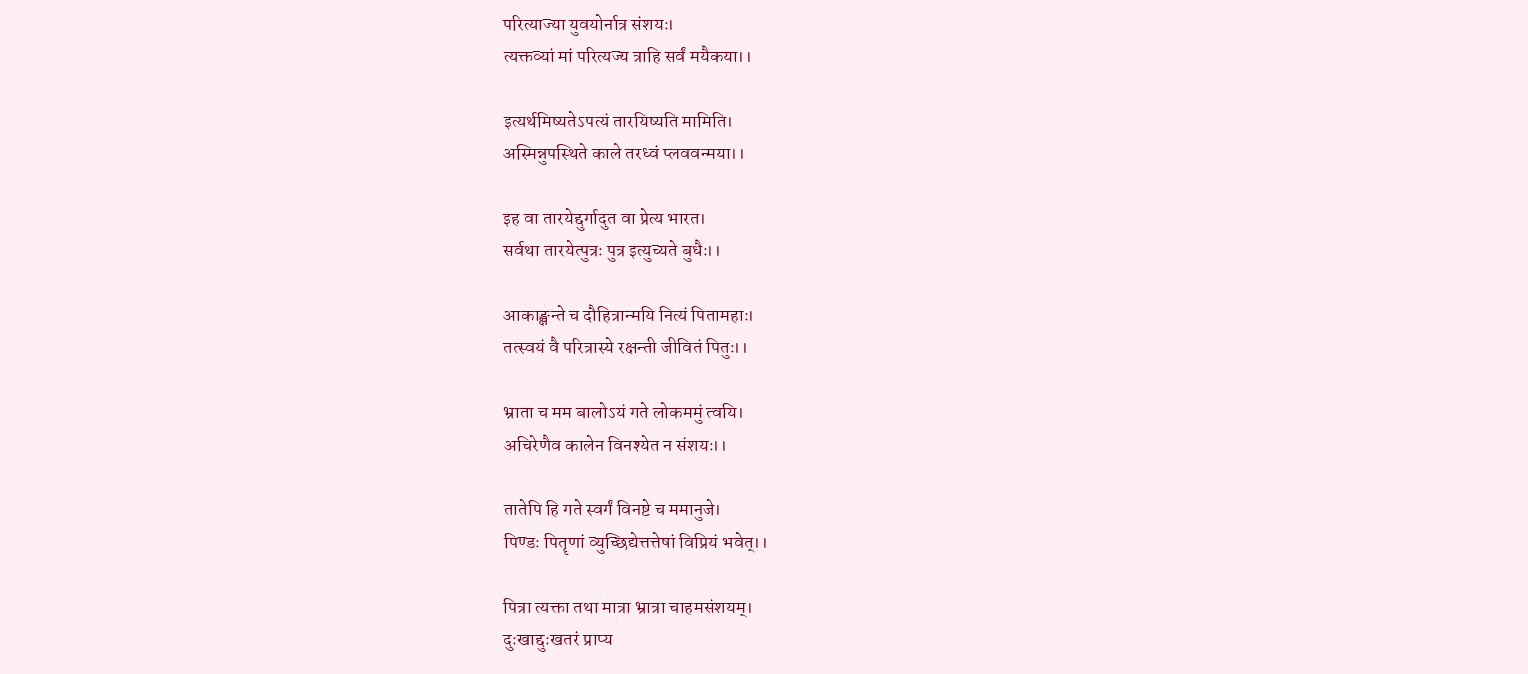परित्याज्या युवयोर्नात्र संशयः।
त्यक्तव्यां मां परित्यज्य त्राहि सर्वं मयैकया।।

इत्यर्थमिष्यतेऽपत्यं तारयिष्यति मामिति।
अस्मिन्नुपस्थिते काले तरध्वं प्लववन्मया।।

इह वा तारयेद्दुर्गादुत वा प्रेत्य भारत।
सर्वथा तारयेत्पुत्रः पुत्र इत्युच्यते बुधैः।।

आकाङ्क्षन्ते च दौहित्रान्मयि नित्यं पितामहाः।
तत्स्वयं वै परित्रास्ये रक्षन्ती जीवितं पितुः।।

भ्राता च मम बालोऽयं गते लोकममुं त्वयि।
अचिरेणैव कालेन विनश्येत न संशयः।।

तातेपि हि गते स्वर्गं विनष्टे च ममानुजे।
पिण्डः पितॄणां व्युच्छिद्येत्तत्तेषां विप्रियं भवेत्।।

पित्रा त्यक्ता तथा मात्रा भ्रात्रा चाहमसंशयम्।
दुःखाद्दुःखतरं प्राप्य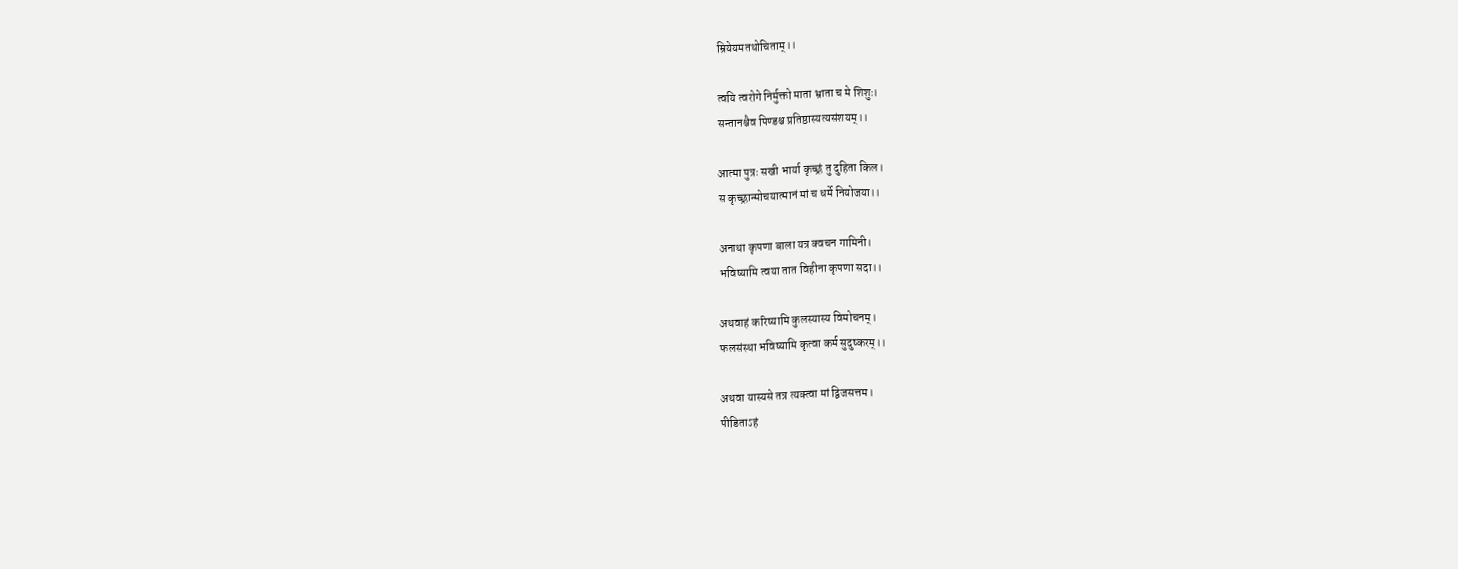म्रियेयमतथोचिताम्।।

त्वयि त्वरोगे निर्मुक्तो माता भ्राता च मे शिशुः।
सन्तानश्चैव पिण्डश्च प्रतिष्ठास्यत्यसंशयम्।।

आत्मा पुत्रः सखी भार्या कृच्छ्रं तु दुहिता किल।
स कृच्छ्रान्मोचयात्मानं मां च धर्मे नियोजया।।

अनाथा कृपणा बाला यत्र क्वचन गामिनी।
भविष्यामि त्वया तात विहीना कृपणा सदा।।

अथवाहं करिष्यामि कुलस्यास्य विमोचनम्।
फलसंस्था भविष्यामि कृत्वा कर्म सुदुष्करम्।।

अथवा यास्यसे तत्र त्यक्त्वा मां द्विजसत्तम।
पीडिताऽहं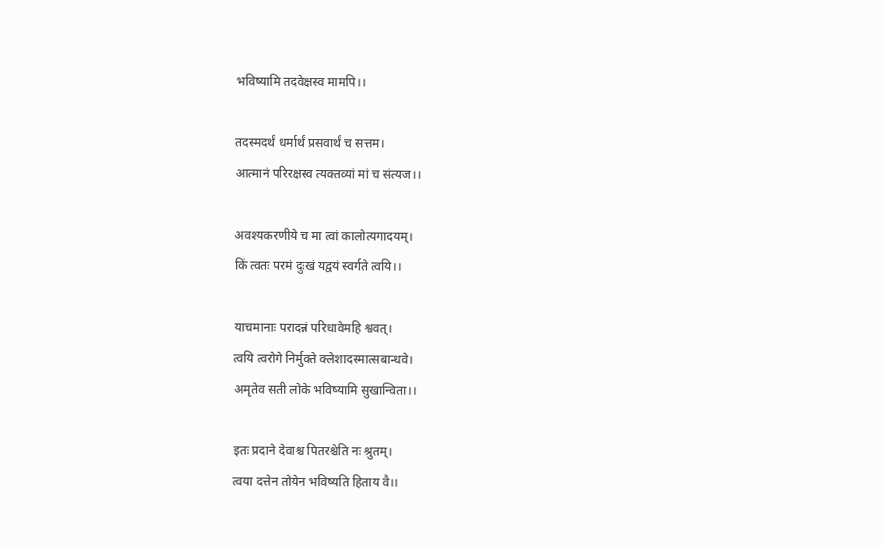भविष्यामि तदवेक्षस्व मामपि।।

तदस्मदर्थं धर्मार्थं प्रसवार्थं च सत्तम।
आत्मानं परिरक्षस्व त्यक्तव्यां मां च संत्यज।।

अवश्यकरणीये च मा त्वां कालोत्यगादयम्।
किं त्वतः परमं दुःखं यद्वयं स्वर्गते त्वयि।।

याचमानाः परादन्नं परिधावेमहि श्ववत्।
त्वयि त्वरोगे निर्मुक्ते क्लेशादस्मात्सबान्धवे।
अमृतेव सती लोके भविष्यामि सुखान्विता।।

इतः प्रदाने देवाश्च पितरश्चेति नः श्रुतम्।
त्वया दत्तेन तोयेन भविष्यति हिताय वै।।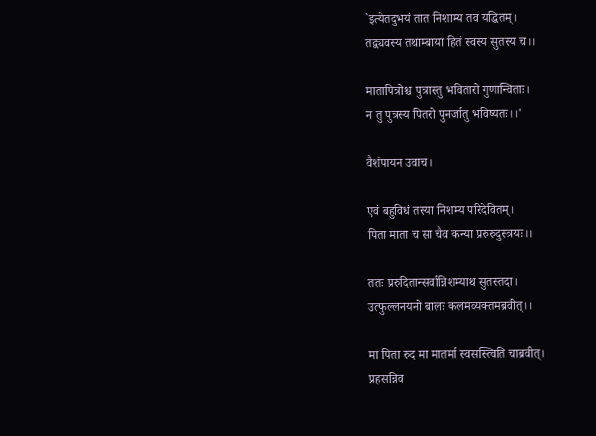`इत्येतदुभयं तात निशाम्य तव यद्धितम्।
तद्व्यवस्य तथाम्बाया हितं स्वस्य सुतस्य च।।

मातापित्रोश्च पुत्रास्तु भवितारो गुणान्विताः।
न तु पुत्रस्य पितरो पुनर्जातु भविष्यतः।।'

वैशंपायन उवाच।

एवं बहुविधं तस्या निशम्य परिदेवितम्।
पिता माता च सा चैव कन्या प्ररुरुदुस्त्रयः।।

ततः प्ररुदितान्सर्वान्निशम्याथ सुतस्तदा।
उत्फुल्लनयनो बालः कलमव्यक्तमब्रवीत्।।

मा पिता रुद मा मातर्मा स्वसस्त्विति चाब्रवीत्।
प्रहसन्निव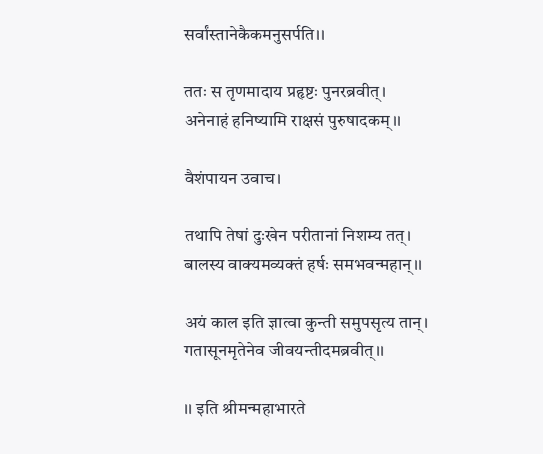सर्वांस्तानेकैकमनुसर्पति।।

ततः स तृणमादाय प्रहृष्टः पुनरब्रवीत्।
अनेनाहं हनिष्यामि राक्षसं पुरुषादकम्।।

वैशंपायन उवाच।

तथापि तेषां दुःखेन परीतानां निशम्य तत्।
बालस्य वाक्यमव्यक्तं हर्षः समभवन्महान्।।

अयं काल इति ज्ञात्वा कुन्ती समुपसृत्य तान्।
गतासूनमृतेनेव जीवयन्तीदमब्रवीत्।।

।। इति श्रीमन्महाभारते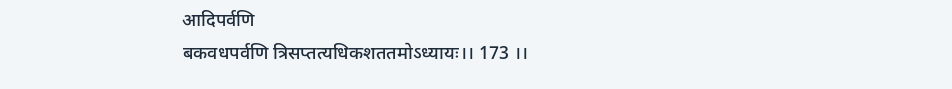आदिपर्वणि
बकवधपर्वणि त्रिसप्तत्यधिकशततमोऽध्यायः।। 173 ।।